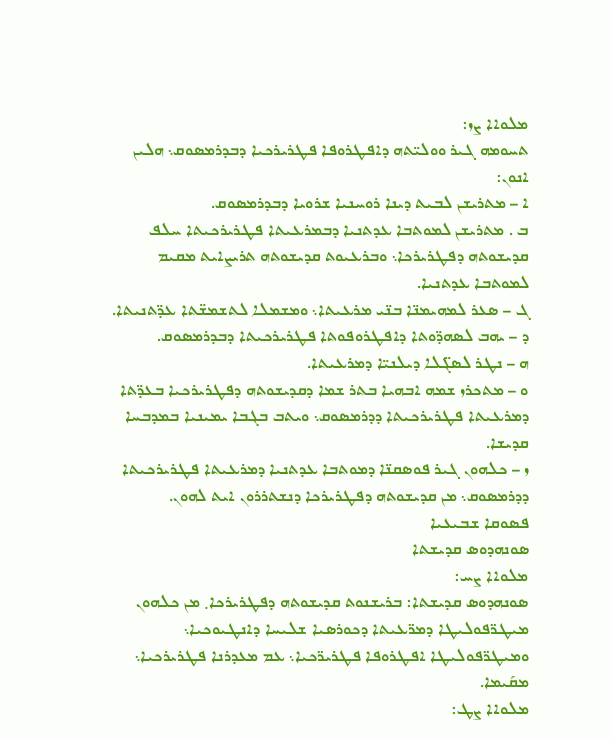ܡܠܘܐܐ ܨܙ:
ܬܚܘܡܗ ܓܝܪ ܘܘܠܝ̈ܬܗ ܕܐܦܛܪܘܦܐ ܦܛܪܝܪܟܝܐ ܕܒܕܪܡܣܘܩ܆ ܗܠܝܢ ܐܢܘܢ:
ܐ – ܡܬܪܝܫܢ ܠܒܝܬ ܕܝܢܐ ܪܘܚܢܝܐ ܫܪܘܝܐ ܕܒܕܪܡܣܘܩ.
ܒ . ܡܬܪܝܫܢ ܠܡܘܬܒܐ ܥܕܬܢܝܐ ܕܒܡܪܥܝܬܐ ܦܛܪܝܪܟܝܬܐ ܚܠܦ ܩܕܝܫܘܬܗ ܕܦܛܪܝܪܟܐ܆ ܘܒܪܥܝܘܬ ܩܕܝܫܘܬܗ ܬܪܝܨܐܝܬ ܡܩܝܡ ܠܡܘܬܒܐ ܥܕܬܢܝܐ.
ܓ – ܣܥܪ ܠܡܗܝܡܢ̈ܐ ܒܢ̈ܝ ܡܪܥܝܬܐ܆ ܘܡܫܡܠܐ ܠܬܫܡܫ̈ܬܐ ܥܕ̈ܬܢܝܬܐ.
ܕ – ܝܗܒ ܠܣܗܕ̈ܘܬܐ ܕܐܦܛܪܘܦܘܬܐ ܦܛܪܝܪܟܝܬܐ ܕܒܕܪܡܣܘܩ.
ܗ – ܢܛܪ ܠܣܓ̈ܠܐ ܕܝܠܢܝ̈ܐ ܕܡܪܥܝܬܐ.
ܘ – ܡܬܟܪܙ ܫܡܗ ܐܒܗܝܐ ܒܬܪ ܫܡܐ ܕܩܕܝܫܘܬܗ ܕܦܛܪܝܪܟܝܐ ܒܥܕ̈ܬܐ ܕܡܪܥܝܬܐ ܦܛܪܝܪܟܝܬܐ ܕܕܪܡܣܘܩ܆ ܘܝܬܒ ܒܓܒܐ ܝܡܝܢܝܐ ܒܡܕܒܚܐ ܩܕܝܫܐ.
ܙ – ܟܠܗܘܢ ܓܝܪ ܦܘܣܩܢ̈ܐ ܕܡܘܬܒܐ ܥܕܬܢܝܐ ܕܡܪܥܝܬܐ ܦܛܪܝܪܟܝܬܐ ܕܕܪܡܣܘܩ܆ ܡܢ ܩܕܝܫܘܬܗ ܕܦܛܪܝܪܟܐ ܕܢܫܬܪܪܘܢ ܐܝܬ ܠܗܘܢ.
ܦܤܘܩܐ ܫܒܝܥܝܐ
ܤܘܢܗܕܘܣ ܩܕܝܫܬܐ
ܡܠܘܐܐ ܨܚ:
ܣܘܢܗܕܘܣ ܩܕܝܫܬܐ: ܒܪܝܫܢܘܬ ܩܕܝܫܘܬܗ ܕܦܛܪܝܪܟܐ܂ ܡܢ ܟܠܗܘܢ ܡܝܛܪ̈ܦܘܠܝܛܐ ܕܡܪ̈ܥܝܬܐ ܕܟܘܪܤܝܐ ܫܠܝܚܐ ܕܐܢܛܝܘܟܝܐ܆ ܘܡܝܛܪ̈ܦܘܠܝܛܐ ܐܦܛܪܘܦܐ ܦܛܪܝܪ̈ܟܝܐ܆ ܥܡ ܡܥܕܪܢܐ ܦܛܪܝܪܟܝܐ܆ ܡܩܰܝܡܐ.
ܡܠܘܐܐ ܨܛ: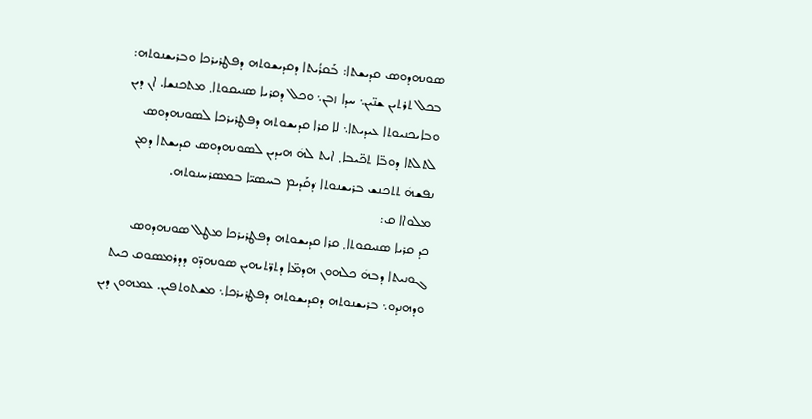ܤܘܢܗܕܘܣ ܩܕܝܫܬܐ: ܒܰܩܪܳܝܬܐ ܕܩܕܝܫܘܬܗ ܕܦܛܪܝܪܟܐ ܘܒܪܝܫܢܘܬܗ: ܒܟܠ ܬܪܬܝܢ ܫܢ̈ܝܢ܆ ܚܕܐ ܙܒܢ܆ ܘܟܠ ܕܩܪܝܐ ܣܢܝܩܘܬܐ܂ ܡܬܟܢܫܐ. ܐܢ ܕܝܢ ܘܒܐܝܟܢܝܘܬܐ ܥܝܕܝܬܐ܆ ܠܐ ܩܪܐ ܩܕܝܫܘܬܗ ܕܦܛܪܝܪܟܐ ܠܣܘܢܗܕܘܣ ܠܬܠܬܐ ܕܘܒ̈ܐ ܬܟ̈ܝܒܐ܂ ܐܝܬ ܠܗܿ ܗܝܕܝܢ ܠܣܘܢܗܕܘܣ ܩܕܝܫܬܐ ܕܡܢ ܢܦܫܗܿ ܬܬܟܢܫ ܒܪܝܫܢܘܬܐ ܕ݁ܩܰܕܝܡ ܒܚܣܝ̈ܐ ܒܡܤܪܚܢܘܬܗ.
ܡܠܘܐܐ ܩ:
ܟܕ ܩܪܝܐ ܣܢܝܩܘܬܐ܂ ܩܪܐ ܩܕܝܫܘܬܗ ܕܦܛܪܝܪܟܐ ܡܛܠ ܣܘܢܗܕܘܣ ܓܘܢܝܬܐ ܕܒܗܿ ܟܠܗܘܢ ܗܕܡ̈ܐ ܕܬܪ̈ܬܝܗܝܢ ܤܘܢܗܕ̈ܘ ܕܕܪܡܣܘܩ ܟܝܬ ܘܕܗܢܕܘ܆ ܒܪܝܫܢܘܬܗ ܕܩܕܝܫܘܬܗ ܕܦܛܪܝܪܟܐ܆ ܡܫܬܘܬܦܝܢ. ܥܡܗܘܢ ܕܝܢ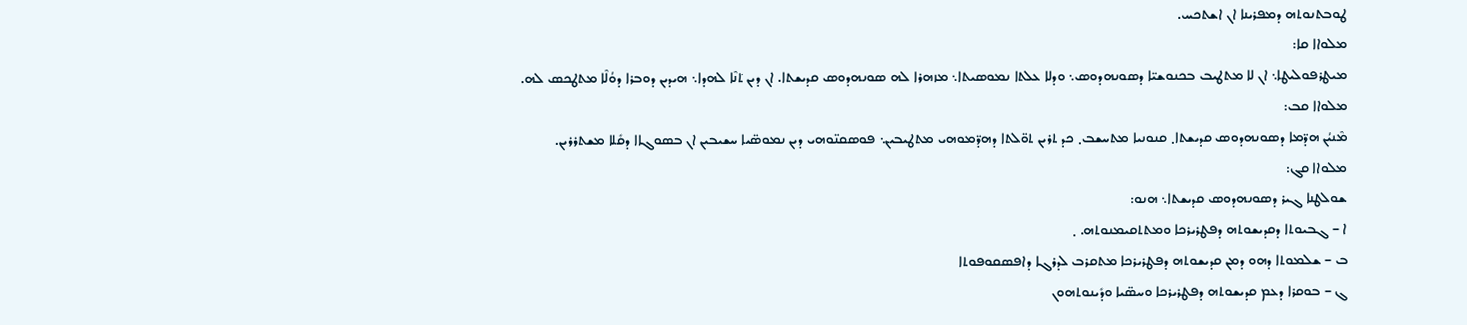ܛܘܒܬܢܘܬܗ ܕܡܦܪܝܢܐ ܐܢ ܐܫܬܟܚ.
ܡܠܘܐܐ ܩܐ:
ܡܝܛܪܦܘܠܝܛܐ܆ ܐܢ ܠܐ ܡܬܛܝܒ ܒܟܢܘܫܝ̈ܐ ܕܣܘܢܗܕܘܣ܆ ܘܕܠܐ ܥܠܬܐ ܢܡܘܣܝܬܐ܆ ܡܙܗܪܐ ܠܗ ܣܘܢܗܕܘܣ ܩܕܝܫܬܐ. ܐܢ ܕܝܢ ܬ݁ܢܶܐ ܠܗܕܐ܆ ܗܝܕܝܢ ܕܘܒܪܐ ܕܘܳܠܶܐ ܡܬܛܟܣ ܠܗ.
ܡܠܘܐܐ ܩܒ:
ܡܶܢܝܳܢ ܗܕ̈ܡܐ ܕܣܘܢܗܕܘܣ ܩܕܝܫܬܐ܂ ܩܢܘܢܝܐ ܡܬܚܫܒ܂ ܟܕ ܬܪܝܢ ܬܘ̈ܠܬܐ ܕܗܕ̈ܡܘܗܝ ܡܬܛܝܒܝܢ܆ ܦܘܣܩܢ̈ܘܗܝ ܕܝܢ ܢܡܘܣ̈ܝܐ ܚܫܝܒܝܢ ܐܢ ܒܣܘܓܐܐ ܕܩܺܠܐ ܡܫܬܪܪܝܢ.
ܡܠܘܐܐ ܩܓ:
ܫܘܠܛܢܐ ܓܝܪ ܕܣܘܢܗܕܘܣ ܩܕܝܫܬܐ܆ ܗܢܘ:
ܐ – ܓܒܝܘܬܐ ܕܩܕܝܫܘܬܗ ܕܦܛܪܝܪܟܐ ܘܡܬܬܩܝܡܢܘܬܗ. ܂
ܒ – ܫܠܡܘܬܐ ܕܗܘ ܕܡܢ ܩܕܝܫܘܬܗ ܕܦܛܪܝܪܟܐ ܡܬܩܪܒ ܠܕܪܓܐ ܕܐܦܣܩܘܦܘܬܐ
ܓ – ܒܘܩܪܐ ܕܥܡ ܩܕܝܫܘܬܗ ܕܦܛܪܝܪܟܐ ܘܚܣ̈ܝܐ ܘܕܺܝܢܘܬܗܘܢ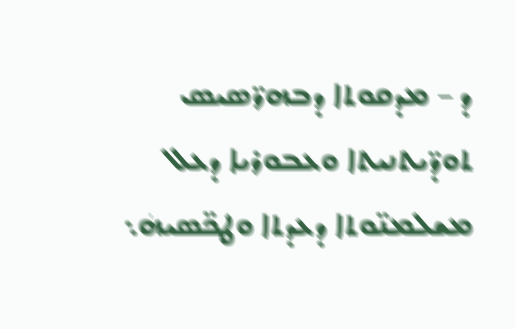ܕ – ܡܕܩܘܬܐ ܕܒܗܪ̈ܣܝܣ ܬܘܕ̈ܝܬܢܝܬܐ ܘܥܒܘܪܝܐ ܕܥܠ ܡܫܠܡܢ̈ܘܬܐ ܕܥܕܬܐ ܘܛܟ̈ܣܝܗܿ܆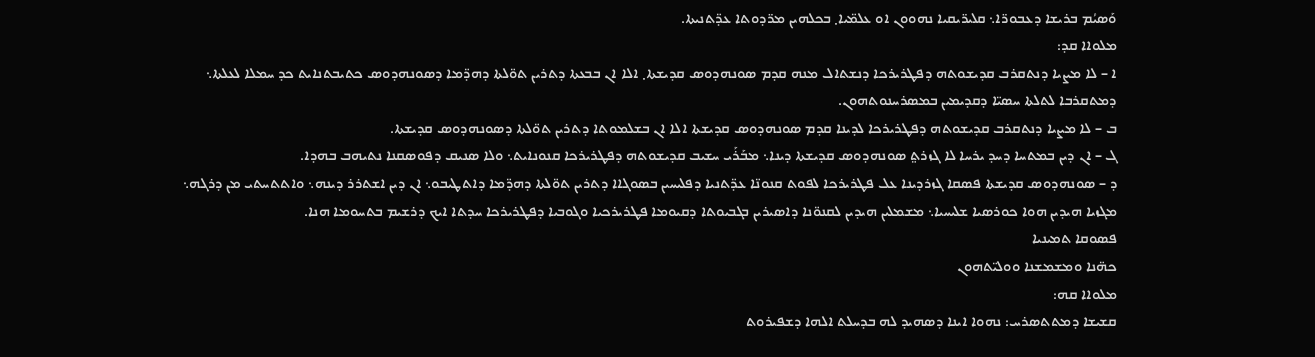ܘܰܣܝܳܡ ܒܪܝܫܐ ܕܥܒܘܪ̈ܐ܆ ܩܠܝܪ̈ܝܩܝܐ ܢܗܘܘܢ ܐܘ ܥܠܡ̈ܝܐ܂ ܒܟܠܗܝܢ ܡܪ̈ܕܘܬܐ ܥܕ̈ܬܢܝܬܐ.
ܡܠܘܐܐ ܩܕ:
ܐ – ܠܐ ܡܨܝܐ ܕܢܬܩܪܒ ܩܕܝܫܘܬܗ ܕܦܛܪܝܪܟܐ ܕܢܫܬܐܠ ܡܢܗ ܩܕܡ ܣܘܢܗܕܘܣ ܩܕܝܫܬܐ܂ ܐܠܐ ܐܢ ܒܒܥܬܐ ܕܬܪܝܢ ܬܘ̈ܠܬܐ ܕܗܕ̈ܡܐ ܕܣܘܢܗܕܘܣ ܟܬܝܒܬܢܐܝܬ ܟܕ ܚܡܠܐ ܠܥܠܬܐ܆ ܕܡܬܩܪܒܐ ܠܬܠܬܐ ܚܣܝ̈ܐ ܕܩܕܝܡܝܢ ܒܡܤܪܚܢܘܬܗܘܢ.
ܒ – ܠܐ ܡܨܝܐ ܕܢܬܩܪܒ ܩܕܝܫܘܬܗ ܕܦܛܪܝܪܟܐ ܠܕܝܢܐ ܩܕܡ ܣܘܢܗܕܘܣ ܩܕܝܫܬܐ ܐܠܐ ܐܢ ܒܫܠܡܘܬܐ ܕܬܪܝܢ ܬܘ̈ܠܬܐ ܕܣܘܢܗܕܘܣ ܩܕܝܫܬܐ.
ܓ – ܐܢ ܕܝܢ ܒܡܬܚܐ ܕܚܕ ܝܪܚܐ ܠܐ ܓܙܪܬ݀ ܣܘܢܗܕܘܣ ܩܕܝܫܬܐ ܕܝܢܐ܆ ܡܒܰܪܰܝ ܚܫܝܒ ܩܕܝܫܘܬܗ ܕܦܛܪܝܪܟܐ ܩܢܘܢܐܝܬ܆ ܘܠܐ ܤܢܝܩ ܕܦܘܣܩܢܐ ܢܬܝܗܒ ܒܗܕܐ.
ܕ – ܤܘܢܗܕܘܣ ܩܕܝܫܬܐ ܦܣܩܐ ܓܙܪܕܝܢܐ ܥܠ ܦܛܪܝܪܟܐ ܠܦܘܬ ܩܢܘܢ̈ܐ ܥܕ̈ܬܢܝܐ ܕܦܠܝܚܝܢ ܒܣܘܓܐܐ ܕܬܪܝܢ ܬܘ̈ܠܬܐ ܕܗܕ̈ܡܐ ܕܐܬܛܝܒܘ܆ ܐܢ ܕܝܢ ܐܫܬܪܪ ܕܝܢܗ܆ ܘܐܬܬܚܬܝ ܡܢ ܕܪܓܗ܆ ܡܓܙܝܐ ܗܝܕܝܢ ܗܘܐ ܟܘܪܤܝܐ ܫܠܝܚܝܐ܆ ܡܫܡܠܝܢ ܗܝܕܝܢ ܠܩܢܘ̈ܢܐ ܕܐܤܝܪܝܢ ܒܓܒܝܘܬܐ ܕܩܝܘܡܐ ܦܛܪܝܪܟܝܐ ܘܓܘܒܝܐ ܕܦܛܪܝܪܟܐ ܚܕܬܐ ܐܝܟ ܕܪܫܝܡ ܒܬܚܘܡܐ ܗܢܐ.
ܦܤܘܩܐ ܬܡܝܢܝܐ
ܟܗ̈ܢܐ ܘܡܫܡܫܢܐ ܘܘܠܝ̈ܬܗܘܢ
ܡܠܘܐܐ ܩܗ:
ܩܫܝܫܐ ܕܡܬܬܣܪܚ: ܢܗܘܐ ܐܝܢܐ ܕܣܗܝܕ ܠܗ ܒܕܚܠܬ ܐܠܗܐ ܕܫܦܝܪܘܬ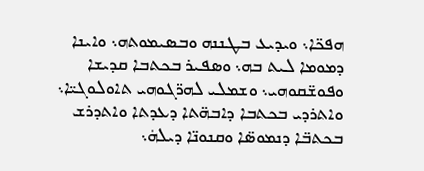ܗܦܟ̈ܐ܆ ܘܝܕܝܥ ܒܛܢܢܗ ܘܒܣܝܡܘܬܗ܆ ܘܐܝܢܐ ܕܡܘܡܐ ܠܝܬ ܒܗ܆ ܘܤܦܝܪ ܒܟܬܒܐ ܩܕܝܫܐ ܘܦܘܫ̈ܩܘܗܝ܆ ܘܫܡܠܝ ܠܗܪ̈ܓܘܗܝ ܬܐܘܠܘܓܝ̈ܐ܆ ܘܐܬܪܕܝ ܒܟܬܒܐ ܕܐܒܗ̈ܬܐ ܕܥܕܬܐ ܘܐܬܕܪܫ ܒܟܬܒ̈ܐ ܕܢܡܘܣ̈ܐ ܘܩܢܘܢ̈ܐ ܕܝܠܗܿ܆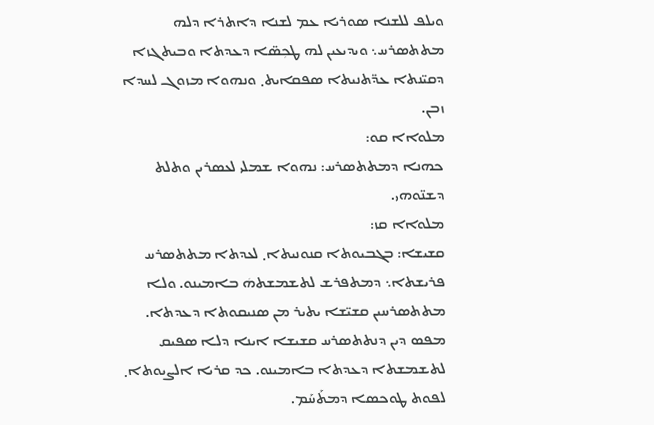ܘܝܠܦ ܠܠܫܢܐ ܣܘܪܝܐ ܥܡ ܠܫܢܐ ܕܐܬܪܐ ܕܠܗ ܡܬܬܣܪܚ܆ ܘܝܕܝܥܝܢ ܠܗ ܛܟܼܣ̈ܐ ܕܥܕܬܐ ܘܒܝܬܓܙܐ ܕܩܝ̈ܢܬܐ ܥܕ̈ܬܢܝܬܐ ܤܦܩܐܝܬ܂ ܘܢܗܘܐ ܡܙܘܓ ܠܚܕܐ ܙܒܢ.
ܡܠܘܐܐ ܩܘ:
ܟܗܢܐ ܕܡܬܬܣܪܚ: ܢܗܘܐ ܫܡܠܝ ܠܥܣܪܝܢ ܘܬܠܬ ܕܫܢ̈ܘܗܝ.
ܡܠܘܐܐ ܩܙ:
ܩܫܝܫܐ: ܒܓܒܝܘܬܐ ܩܢܘܢܝܬܐ܂ ܠܥܕܬܐ ܡܬܬܣܪܚ ܦܪܝܫܬܐ܆ ܕܡܬܦܪܫ ܠܬܫܡܫܬܗܿ ܒܐܡܝܢܘ. ܘܠܐ ܡܬܬܣܪܚܝܢ ܩܫܝ̈ܫܐ ܝܬܝܪ ܡܢ ܣܢܝܩܘܬܐ ܕܥܕܬܐ. ܡܦܣ ܕܝܢ ܕܢܬܬܣܪܚ ܩܫܝܫܐ ܐܝܢܐ ܕܠܐ ܣܦܝܩ ܠܬܫܡܫܬܐ ܕܥܕܬܐ ܒܐܡܝܢܘ. ܟܕ ܩܪܝܐ ܐܠܨܝܘܬܐ܂ ܠܦܘܬ ܛܘܟܣܐ ܕܡܬܰܚܰܡ.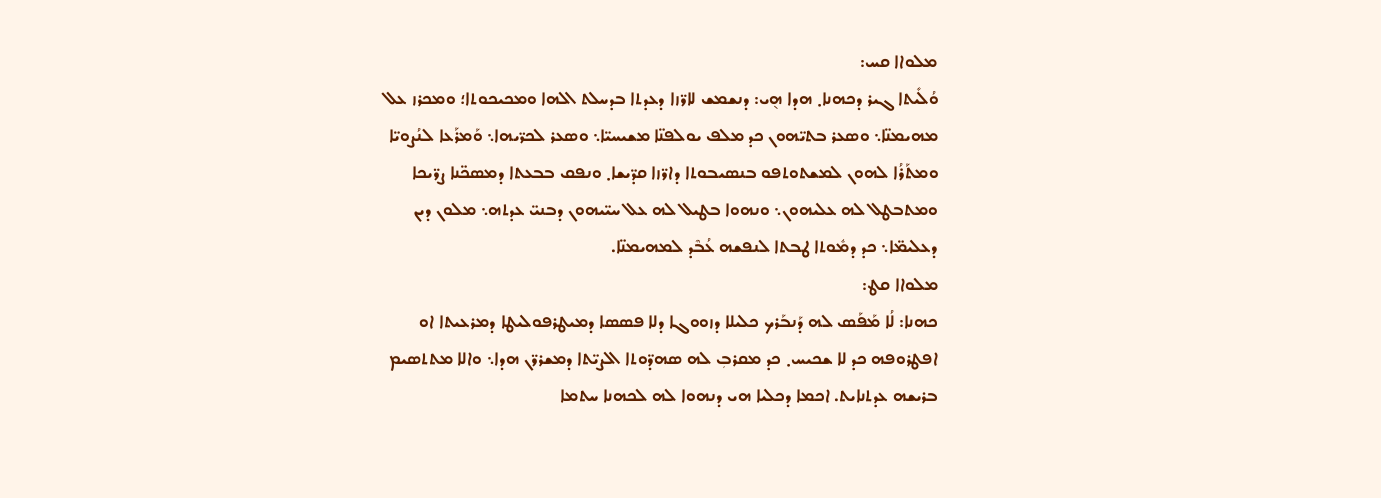ܡܠܘܐܐ ܩܚ:
ܘܳܠܺܝܬܐ ܓܝܪ ܕܟܗܢܐ܂ ܗܕܐ ܗ݈ܝ: ܕܢܫܡܫ ܠܐܪ̈ܙܐ ܕܥܕܬܐ ܒܕܚܠܬ ܐܠܗܐ ܘܡܟܝܟܘܬܐ؛ ܘܡܟܪܙ ܥܠ ܡܗܝܡܢ̈ܐ܆ ܘܤܥܪ ܒܬܝ̈ܗܘܢ ܟܕ ܡܠܦ ܝܘܠܦܢ̈ܐ ܡܫܝܚܝ̈ܐ܆ ܘܤܥܪ ܠܟܪ̈ܝܗܐ܆ ܘܰܡܪܰܥܐ ܠܢܳܨܘܝ̈ܐ ܘܡܬܰܪܳܐ ܠܗܘܢ ܠܡܫܬܘܬܦܘ ܒܢܣܝܒܘܬܐ ܕܐܪ̈ܙܐ ܩܕ̈ܝܫܐ܂ ܘܢܦܩ ܒܒܥܬܐ ܕܡܣܟ̈ܢܐ ܨܪ̈ܝܟܐ ܘܡܬܒܛܠ ܠܗ ܥܠܝܗܘܢ܆ ܘܢܗܘܐ ܒܛܝܠ ܠܗ ܥܠ ܚܝ̈ܝܗܘܢ ܕܒܢܝ̈ ܥܕܬܗ܆ ܡܠܘܢ ܕܝܢ ܕܥܠܝܡ̈ܐ܆ ܟܕ ܕܡܽܘܬܐ ܛܒܬܐ ܠܢܦܫܗ ܥܳܒܶܕ ܠܡܗܝܡܢ̈ܐ.
ܡܠܘܐܐ ܩܛ:
ܟܗܢܐ: ܠܳܐ ܡܰܦܰܣ ܠܗ ܕܰܢܒܰܪܟ ܟܠܝܠܐ ܕܙܘܘܓܐ ܕܠܐ ܦܤܣܐ ܕܡܝܛܪܦܘܠܝܛܐ ܕܡܪܥܝܬܐ ܐܘ ܐܦܛܪܘܦܗ ܟܕ ܠܐ ܫܟܝܚ܂ ܟܕ ܡܩܪܒܼ ܠܗ ܣܗܕ̈ܘܬܐ ܐܠܨܝ̈ܬܐ ܕܡܫܪܪ̈ܢ ܗܕܐ܆ ܘܐܠܐ ܡܬܬܣܝܡ ܒܪܝܫܗ ܥܕܬܢܐܝܬ. ܐܟܡܐ ܕܟܠܝܐ ܗܝ ܕܢܗܘܐ ܠܗ ܠܟܗܢܐ ܚܬܡܐ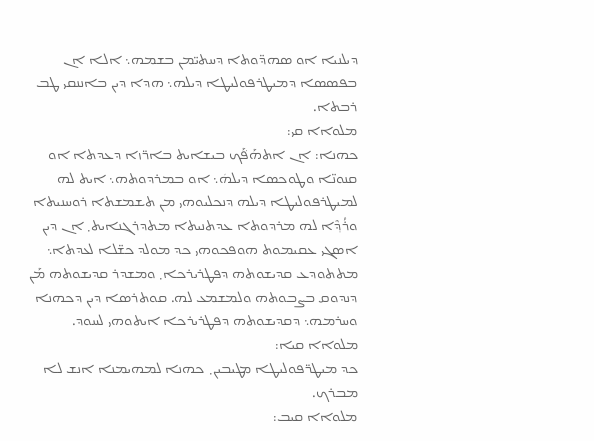ܕܝܠܢܝܐ ܐܘ ܣܗܕ̈ܘܬܐ ܕܚܬܝ̈ܡܢ ܒܫܡܗ܆ ܐܠܐ ܐܢ ܒܦܤܣܐ ܕܡܝܛܪܦܘܠܝܛܐ ܕܝܠܗ܆ ܗܕܐ ܕܝܢ ܒܐܢܢܩܝ ܛܒ ܪܒܬܐ.
ܡܠܘܐܐ ܩܝ:
ܟܗܢܐ: ܐܢ ܐܬܗܰܦ݁ܰܟ ܒܝܫܐܝܬ ܒܐܪ̈ܙܐ ܕܥܕܬܐ ܐܘ ܩܢܘܢ̈ܐ ܘܛܘܟܣܐ ܕܝܠܗܿ܆ ܐܘ ܒܡܪܕܘܬܗ܆ ܐܝܬ ܠܗ ܠܡܝܛܪܦܘܠܝܛܐ ܕܝܠܗ ܕܢܟܠܝܘܗܝ ܡܢ ܬܫܡܫܬܐ ܪܘܚܢܝܬܐ ܘܪܳܕ݂ܶܐ ܠܗ ܡܪܕܘܬܐ ܥܕܬܢܝܬܐ ܡܬܕܪܓܢܐܝܬ܂ ܐܢ ܕܝܢ ܐܤܓܝ ܥܩܝܡܘܬ ܗܘܦܟܘܗܝ ܟܕ ܡܘܠܕ ܟܫ̈ܠܐ ܠܥܕܬܐ܆ ܡܬܬܘܕܥ ܩܕܝܫܘܬܗ ܕܦܛܪܝܪܟܐ܂ ܘܡܫܕܪ ܩܕܝܫܘܬܗ ܡܰܢ ܕܢܕܘܩ ܒܨܒܘܬܗ ܘܠܡܫܡܥ ܠܗ. ܩܘܬܪܣܐ ܕܝܢ ܕܟܗܢܐ ܘܚܪܡܗ܆ ܕܩܕܝܫܘܬܗ ܕܦܛܪܝܪܟܐ ܐܝܬܘܗܝ ܠܚܘܕ.
ܡܠܘܐܐ ܩܝܐ:
ܟܕ ܡܝܛܪ̈ܦܘܠܝܛܐ ܡܛܝܒܝܢ܂ ܟܗܢܐ ܠܡܗܝܡܢܐ ܐܢܫ ܠܐ ܡܒܪܟ.
ܡܠܘܐܐ ܩܝܒ: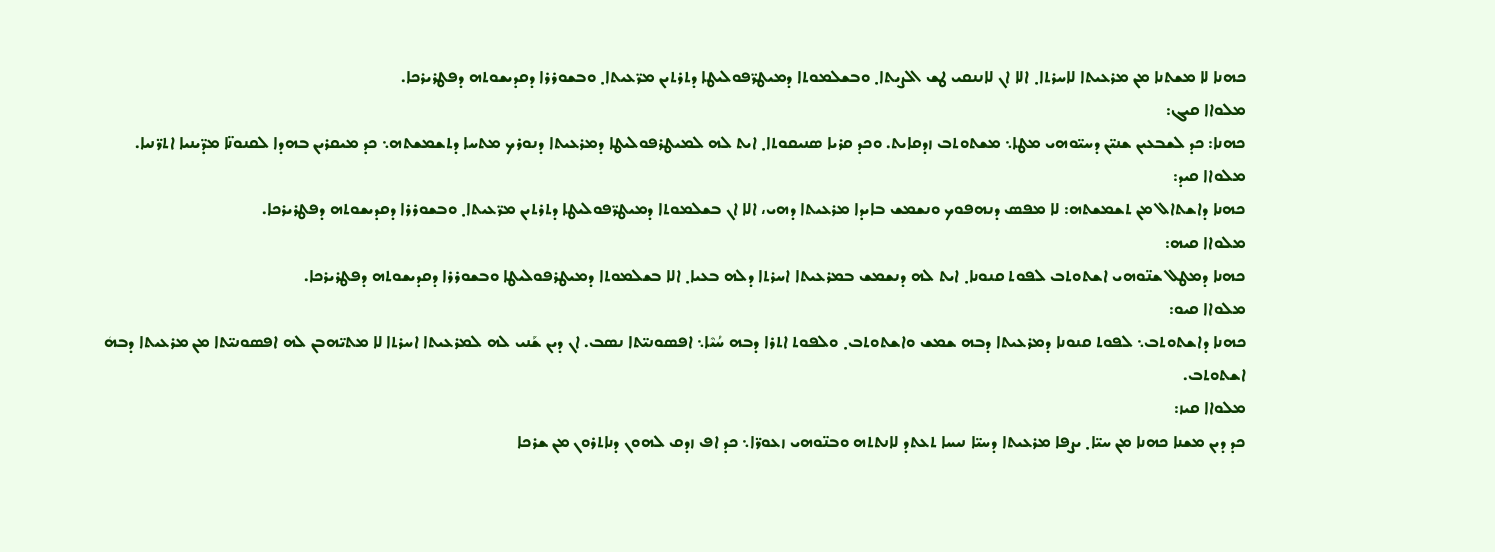ܟܗܢܐ ܠܐ ܡܫܬܢܐ ܡܢ ܡܪܥܝܬܐ ܠܐܚܪܬܐ܂ ܐܠܐ ܐܢ ܠܐܢܢܩܝ ܛܫ ܐܠܨܝܬܐ܂ ܘܒܫܠܡܘܬܐ ܕܡܝܛܪ̈ܦܘܠܝܛܐ ܕܬܪܬܝܢ ܡܪ̈ܥܝܬܐ܂ ܘܒܫܘܪܪܐ ܕܩܕܝܫܘܬܗ ܕܦܛܪܝܪܟܐ.
ܡܠܘܐܐ ܩܝܓ:
ܟܗܢܐ: ܟܕ ܠܫܒܥܝܢ ܫܢܝ̈ܢ ܕܚܝ̈ܘܗܝ ܡܛܐ܆ ܡܫܬܘܬܒ ܙܕܩܐܝܬ. ܘܟܕ ܩܪܝܐ ܣܢܝܩܘܬܐ܂ ܐܝܬ ܠܗ ܠܡܝܛܪܦܘܠܝܛܐ ܕܡܪܥܝܬܐ ܕܢܘܪܟ ܡܬܚܐ ܕܬܫܡܫܬܗ܆ ܟܕ ܡܝܩܪܝܢ ܒܗܕܐ ܠܩܢܘܢ̈ܐ ܡܕ̈ܝܢܝܐ ܐܬܪ̈ܢܝܐ.
ܡܠܘܐܐ ܩܝܕ:
ܟܗܢܐ ܕܐܫܬܐܠ ܡܢ ܬܫܡܫܬܗ: ܠܐ ܡܦܣ ܕܢܗܦܘܟ ܘܢܫܡܫ ܒܐܝܕܐ ܡܪܥܝܬܐ ܕܗܝ، ܐܠܐ ܐܢ ܒܫܠܡܘܬܐ ܕܡܝܛܪ̈ܦܘܠܝܛܐ ܕܬܪܬܝܢ ܡܪ̈ܥܝܬܐ܂ ܘܒܫܘܪܪܐ ܕܩܕܝܫܘܬܗ ܕܦܛܪܝܪܟܐ.
ܡܠܘܐܐ ܩܝܗ:
ܟܗܢܐ ܕܡܛܠ ܫܢ̈ܘܗܝ ܐܫܬܘܬܒ ܠܦܘܬ ܩܢܘܢܐ܂ ܐܝܬ ܠܗ ܕܢܫܡܫ ܒܡܪܥܝܬܐ ܐܚܪܬܐ ܕܠܗ ܒܥܝܐ܂ ܐܠܐ ܒܫܠܡܘܬܐ ܕܡܝܛܪܦܘܠܝܛܐ ܘܒܫܘܪܪܐ ܕܩܕܝܫܘܬܗ ܕܦܛܪܝܪܟܐ.
ܡܠܘܐܐ ܩܝܘ:
ܟܗܢܐ ܕܐܫܬܘܬܒ܆ ܠܦܘܬ ܩܢܘܢܐ ܕܡܪܥܝܬܐ ܕܒܗ ܫܡܫ ܘܐܫܬܘܬܒ܂ ܘܠܦܘܬ ܐܬܪܐ ܕܒܗ ܚܳܝܶܐ܆ ܐܦܣܘܢܝ̈ܬܐ ܢܣܒ. ܐܢ ܕܝܢ ܫܰܢܝ ܠܗ ܠܡܪܥܝܬܐ ܐܚܪܬܐ ܠܐ ܡܬܝ̈ܗܒܢ ܠܗ ܐܦܣܘܢܝ̈ܬܐ ܡܢ ܡܪܥܝܬܐ ܕܒܗܿ ܐܫܬܘܬܒ.
ܡܠܘܐܐ ܩܝܙ:
ܟܕ ܕܝܢ ܡܫܢܐ ܟܗܢܐ ܡܢ ܚܝ̈ܐ܂ ܝܨܦܐ ܡܪܥܝܬܐ ܕܚܝ̈ܐ ܢܝܚܐ ܬܥܬܕ ܠܐܢܬܬܗ ܘܒܢ̈ܘܗܝ ܙܥܘܪ̈ܐ܆ ܟܕ ܐܦ ܙܕܩ ܠܗܘܢ ܕܢܐܬܪܘܢ ܡܢ ܫܪܟܐ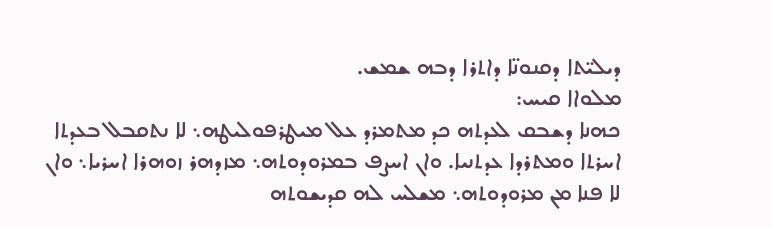ܕܝܠܝ̈ܬܐ ܕܩܢܘܢ̈ܐ ܕܐܬܪܐ ܕܒܗ ܫܡܫ.
ܡܠܘܐܐ ܩܝܚ:
ܟܗܢܐ ܕܫܒܩ ܠܥܕܬܗ ܟܕ ܡܬܡܪܕ ܥܠ ܡܝܛܪܦܘܠܝܛܗ܆ ܠܐ ܢܬܩܒܠ ܒܥܕܬܐ ܐܚܪܬܐ ܘܡܬܪܕܐ ܥܕܬܢܝܐ. ܘܐܢ ܐܚܨܦ ܒܡܪܘܕܘܬܗ܆ ܡܙܕܗܪ ܙܘܗܪܐ ܐܚܪܝܐ܆ ܘܐܢ ܠܐ ܦܢܐ ܡܢ ܡܪܘܕܘܬܗ܆ ܡܫܠܚ ܠܗ ܩܕܝܫܘܬܗ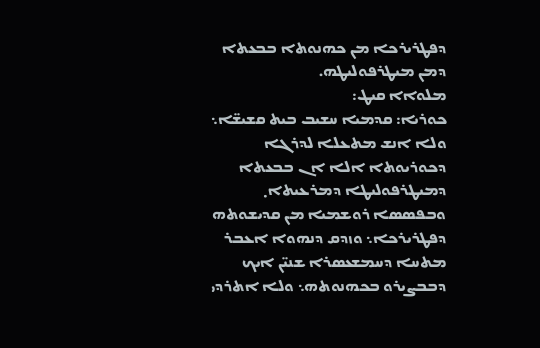ܕܦܛܪܝܪܟܐ ܡܢ ܟܗܢܘܬܐ ܒܒܥܬܐ ܕܡܢ ܡܝܛܪܦܘܠܝܛܗ.
ܡܠܘܐܐ ܩܝܛ:
ܟܘܪܝܐ: ܩܕܡܝܐ ܚܫܝܒ ܒܝܬ ܩܫܝܫ̈ܐ܆ ܘܠܐ ܐܢܫ ܡܬܥܠܐ ܠܕܪܓܐ ܕܟܘܪܝܘܬܐ ܐܠܐ ܐܢ ܒܒܥܬܐ ܕܡܝܛܪܦܘܠܝܛܐ ܕܡܪܥܝܬܐ܂ ܘܒܦܤܣܐ ܪܘܫܡܝܐ ܡܢ ܩܕܝܫܘܬܗ ܕܦܛܪܝܪܟܐ܆ ܘܙܕܩ ܕܢܗܘܐ ܐܥܒܪ ܡܬܚܐ ܕܚܡܫܥܣܪܐ ܫܢܝ̈ܢ ܐܝܟ ܕܒܒܨܝܪܘ ܒܟܗܢܘܬܗ܆ ܘܠܐ ܐܬܪܕܝ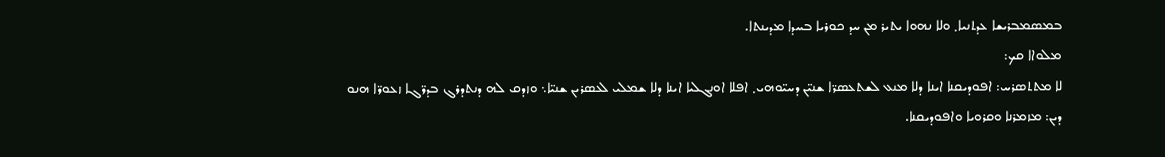ܒܡܣܡܒܪܝܫܐ ܥܕܬܢܝܐ܂ ܘܠܐ ܢܗܘܐ ܝܬܝܪ ܡܢ ܚܕ ܟܘܪܝܐ ܒܚܕܐ ܡܕܝܢܬܐ.
ܡܠܘܐܐ ܩܟ:
ܠܐ ܡܬܬܣܪܚ: ܐܦܘܕܝܩܢܐ ܐܝܢܐ ܕܠܐ ܡܢܥ ܠܫܬܥܣܪ̈ܐ ܫܢܝ̈ܢ ܕܚܝ̈ܘܗܝ܂ ܐܦܠܐ ܐܘܢܓܠܝܐ ܐܝܢܐ ܕܠܐ ܫܡܠܝ ܠܥܣܪܝܢ ܫܢܝ̈ܐ܆ ܘܙܕܩ ܠܗ ܕܢܬܕܪܓ ܒܕܪ̈ܓܐ ܙܥܘܪ̈ܐ ܗܢܘ ܕܝܢ: ܡܙܡܪܢܐ ܘܩܪܘܝܐ ܘܐܦܘܕܝܩܢܐ.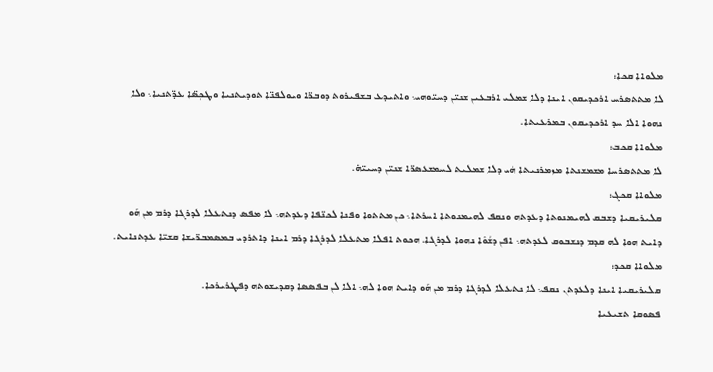ܡܠܘܐܐ ܩܟܐ:
ܠܐ ܡܬܬܣܪܚ ܐܪܟܕܝܩܘܢ ܐܝܢܐ ܕܠܐ ܫܡܠܝ ܐܪܒܥܝܢ ܫܢܝ̈ܢ ܕܚܝ̈ܘܗܝ܆ ܘܐܬܝܕܥ ܒܫܦܝܪܘܬ ܕܘܒܪ̈ܐ ܘܝܘܠܦܢ̈ܐ ܬܘܕܝܬܢܝܐ ܘܛܟܼܣ̈ܐ ܥܕ̈ܬܢܝܐ܆ ܘܠܐ ܢܗܘܐ ܐܠܐ ܚܕ ܐܪܟܕܝܩܘܢ ܒܡܪܥܝܬܐ.
ܡܠܘܐܐ ܩܟܒ:
ܠܐ ܡܬܬܣܪܚܐ ܡܫܡܫܢܬܐ ܡܙܡܪܢܝܬܐ ܗܿܝ ܕܠܐ ܫܡܠܝܬ ܠܚܡܫܥܣܪ̈ܐ ܫܢܝ̈ܢ ܕܚܝܝ̈ܗ̇.
ܡܠܘܐܐ ܩܟܓ:
ܩܠܝܪܝܩܝܐ ܕܫܒܩ ܠܗܝܡܢܘܬܐ ܕܥܕܬܗ ܘܢܩܦ ܠܗܝܡܢܘܬܐ ܐܚܪܬܐ܆ ܟܢ ܡܬܬܘܐ ܘܦܢܐ ܠܟܢ̈ܦܐ ܕܥܕܬܗ܆ ܠܐ ܡܦܣ ܕܢܬܥܠܐ ܠܕܪܓܐ ܕܪܡ ܡܢ ܗܰܘ ܕܐܝܬ ܗܘܐ ܠܗ ܩܕܡ ܕܢܫܒܘܩ ܠܥܕܬܗ܆ ܐܦܢ ܕܫܳܘܶܐ ܢܗܘܐ ܠܕܪܓܐ. ܗܟܘܬ ܐܦܠܐ ܡܬܥܠܐ ܠܕܪܓܐ ܕܪܡ ܐܝܢܐ ܕܐܬܪܕܝ ܒܡܣܡܒܪ̈ܝܫܐ ܩܫܝ̈ܐ ܥܕܬܢܐܝܬ.
ܡܠܘܐܐ ܩܟܕ:
ܩܠܝܪܝܩܝܐ ܐܝܢܐ ܕܠܥܕܬܢ ܢܩܦ܆ ܠܐ ܢܬܥܠܐ ܠܕܪܓܐ ܕܪܡ ܡܢ ܗܰܘ ܕܐܝܬ ܗܘܐ ܠܗ܆ ܐܠܐ ܠܢ ܒܦܣܤܐ ܕܩܕܝܫܘܬܗ ܕܦܛܪܝܪܟܐ.
ܦܣܘܩܐ ܬܫܝܥܝܐ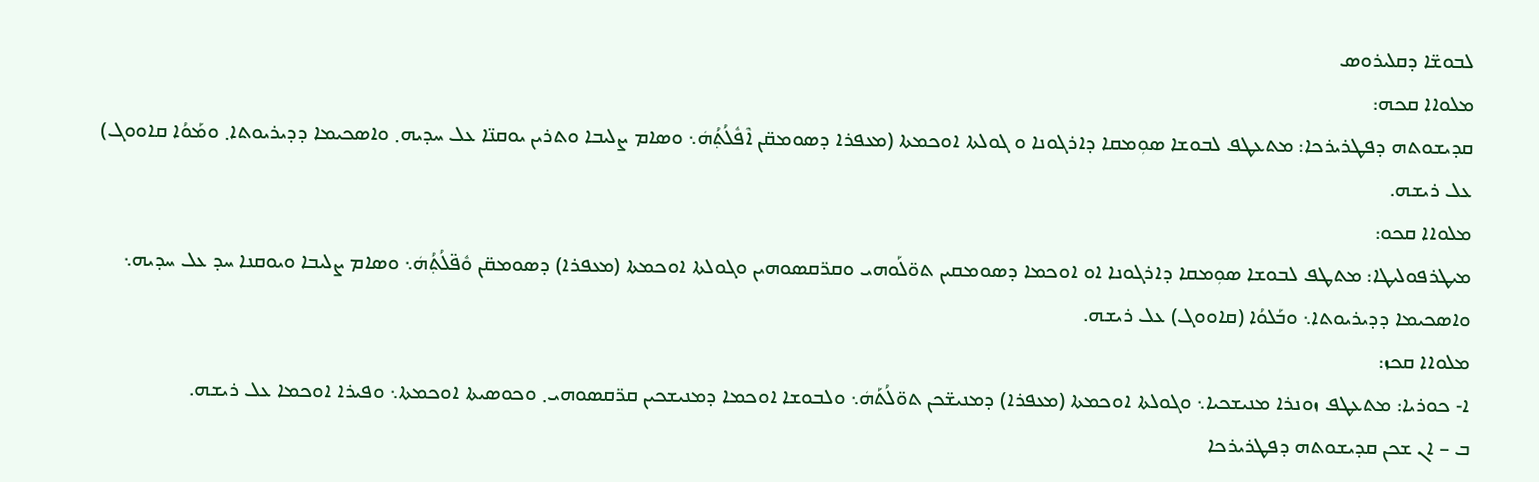ܠܒܘܫ̈ܐ ܕܩܠܝܪܘܣ
ܡܠܘܐܐ ܩܟܗ:
ܩܕܝܫܘܬܗ ܕܦܛܪܝܪܟܐ: ܡܬܥܛܦ ܠܒܘܫܐ ܣܘܼܡܩܐ ܕܐܪܓܘܢܐ ܘ ܓܘܠܬܐ ܐܘܟܡܬܐ (ܡܥܦܪܐ ܕܣܘܡܩ̈ܢ ܐܶܦܽܠܳܬ݂ܳܗܿ܆ ܘܣܐܡ ܨܠܝܒܐ ܘܬܪܝܢ ܝܘܩܢ̈ܐ ܥܠ ܚܕܝܗ܂ ܘܐܣܟܝܡܐ ܕܕܝܪܝܘܬܐ܂ ܘܡܰܘܳܐ ܩܐܘܘܓ) ܥܠ ܪܝܫܗ.
ܡܠܘܐܐ ܩܟܘ:
ܡܝܛܪܦܘܠܝܛܐ: ܡܬܛܦ ܠܒܘܫܐ ܣܘܼܡܩܐ ܕܐܪܓܘܢܐ ܐܘ ܐܘܟܡܐ ܕܣܘܡܩܝܢ ܬܘ̈ܠܰܘܗܝ ܘܩܪ̈ܩܣܘܗܝܢ ܘܓܘܠܬܐ ܐܘܟܡܬܐ (ܡܥܦܪܐ) ܕܣܘܡܩ̈ܢ ܘܽܦ̈ܠܳܬ݂ܳܗܿ܆ ܘܣܐܡ ܨܠܝܒܐ ܘܝܘܩܢܐ ܚܕ ܥܠ ܚܕܝܗ܆ ܘܐܣܟܝܡܐ ܕܕܝܪܝܘܬܐ܆ ܘܒܰܠܘܳܐ (ܩܐܘܘܓ) ܥܠ ܪܝܫܗ.
ܡܠܘܐܐ ܩܟܙ:
ܐ- ܟܘܪܝܐ: ܡܬܥܛܦ ܙܘܢܪܐ ܡܢܝܫܟܝܐ܆ ܘܓܘܠܬܐ ܐܘܟܡܬܐ (ܡܥܦܪܐ) ܕܡܢܝܫ̈ܟܢ ܬܘ̈ܠܳܬܰܗܿ܆ ܘܠܒܘܫܐ ܐܘܟܡܐ ܕܡܢܝܫܟܝܢ ܩܪ̈ܩܣܘܗܝ܂ ܘܟܘܣܝܬܐ ܐܘܟܡܬܐ܆ ܘܦܝܪܐ ܐܘܟܡܐ ܥܠ ܪܝܫܗ.
ܒ – ܐܢ ܫܟܢ ܩܕܝܫܘܬܗ ܕܦܛܪܝܪܟܐ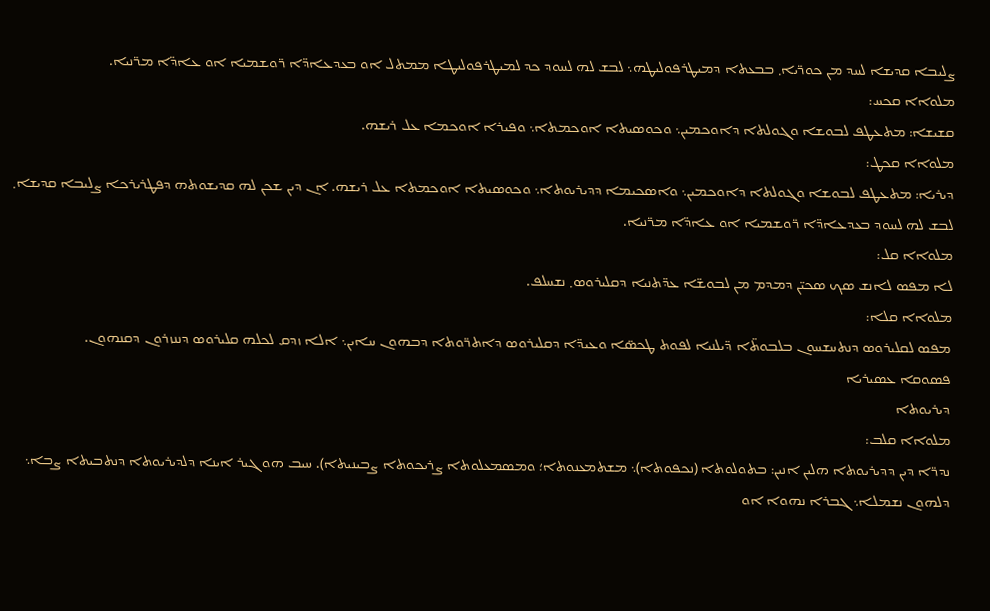ܨܠܝܒܐ ܩܕܝܫܐ ܠܚܕ ܡܢ ܟܘܪ̈ܝܐ܂ ܒܒܥܬܐ ܕܡܝܛܪܦܘܠܝܛܗ܆ ܠܒܫ ܠܗ ܠܚܘܕ ܟܕ ܠܡܝܛܪܦܘܠܝܛܐ ܡܡܬܠ ܐܘ ܒܥܕܥܐܕ̈ܐ ܪ̈ܘܫܡܝܐ ܐܘ ܥܐܕ̈ܐ ܡܪ̈ܢܝܐ.
ܡܠܘܐܐ ܩܟܚ:
ܩܫܝܫܐ: ܡܬܥܛܦ ܠܒܘܫܐ ܘܓܘܠܬܐ ܕܐܘܟܡܝܢ܆ ܘܟܘܣܝܬܐ ܐܘܟܡܬܐ܆ ܘܦܝܪܐ ܐܘܟܡܐ ܥܠ ܪܝܫܗ.
ܡܠܘܐܐ ܩܟܛ:
ܕܝܪܝܐ: ܡܬܥܛܦ ܠܒܘܫܐ ܘܓܘܠܬܐ ܕܐܘܟܡܝܢ܆ ܘܐܣܟܝܡܐ ܕܕܝܪܝܘܬܐ܆ ܘܟܘܣܝܬܐ ܐܘܟܡܬܐ ܥܠ ܪܝܫܗ. ܐܢ ܕܝܢ ܫܟܢ ܠܗ ܩܕܝܫܘܬܗ ܕܦܛܪܝܪܟܐ ܨܠܝܒܐ ܩܕܝܫܐ܂ ܠܒܫ ܠܗ ܠܚܘܕ ܒܥܕܥܐܕ̈ܐ ܪ̈ܘܫܡܝܐ ܐܘ ܥܐܕ̈ܐ ܡܪ̈ܢܝܐ.
ܡܠܘܐܐ ܩܠ:
ܠܐ ܡܦܣ ܠܐܢܫ ܣܟ ܤܟܝ̈ܢ ܕܡܕܡ ܡܢ ܠܒܘܫ̈ܐ ܥܕ̈ܬܢܝܐ ܕܩܠܝܪܘܣ܂ ܢܫܚܠܦ.
ܡܠܘܐܐ ܩܠܐ:
ܡܦܣ ܠܩܠܝܪܘܣ ܕܢܬܚܫܚܘܢ ܒܠܒܘܬ̈ܐ ܕ̈ܝܠܢܝܐ ܠܦܘܬ ܛܟܣ̈ܐ ܘܥܝܕ̈ܐ ܕܩܠܝܪܘܣ ܕܐܬܪ̈ܘܬܐ ܕܒܗܘܢ ܚܐܝܢ܆ ܐܠܐ ܙܕܩ ܠܟܠܗ ܩܠܝܪܘܣ ܕܢܢܙܪܘܢ ܕܩܢܗܘܢ.
ܦܤܘܩܐ ܥܣܝܪܝܐ
ܕܝܪܝܘܬܐ
ܡܠܘܐܐ ܩܠܒ:
ܢܕܪ̈ܐ ܕܝܢ ܕܕܝܪܝܘܬܐ ܗܠܝܢ ܐܢܝܢ: ܒܬܘܠܘܬܐ (ܢܟܦܘܬܐ)܆ ܡܫܬܡܥܢܘܬܐ؛ ܘܡܤܡܥܠܘܬܐ ܨܪܝܟܘܬܐ ܨܒܝܢܝܬܐ). ܚܝܒ ܗܘ ܓܝܪ ܐܝܢܐ ܕܠܕܝܪܝܘܬܐ ܕܢܬܒܝܬܐ ܨܒܐ܆ ܕܠܗܘܢ ܢܫܡܠܐ܆ ܓܒܪܐ ܢܗܘܐ ܐܘ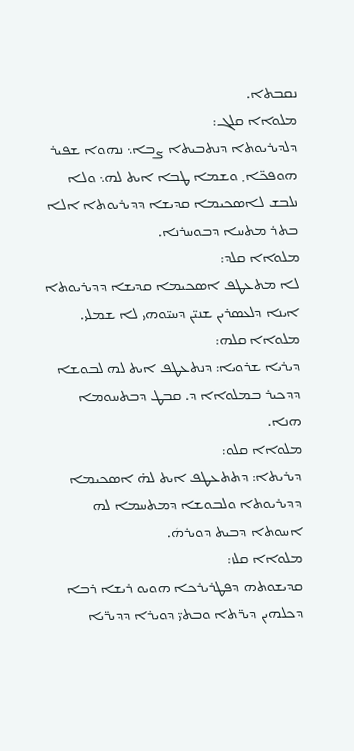ܢܩܒܬܐ.
ܡܠܘܐܐ ܩܠܓ:
ܕܠܕܝܪܝܘܬܐ ܕܢܬܒܝܬܐ ܨܒܐ܆ ܢܗܘܐ ܫܦܝܪ ܗܘܦܟ̈ܐ܂ ܘܫܡܐ ܛܒܐ ܐܝܬ ܠܗ܆ ܘܠܐ ܢܠܒܫ ܠܐܣܟܝܡܐ ܩܕܝܫܐ ܕܕܝܪܝܘܬܐ ܐܠܐ ܒܬܪ ܡܬܚܐ ܕܒܘܚܪܢܐ.
ܡܠܘܐܐ ܩܠܕ:
ܠܐ ܡܬܥܛܦ ܐܣܟܝܡܐ ܩܕܝܫܐ ܕܕܝܪܝܘܬܐ ܐܝܢܐ ܕܠܥܣܪܝܢ ܫܢܝ̈ܢ ܕܚܝ̈ܘܗܝ ܠܐ ܫܡܠܝ.
ܡܠܘܐܐ ܩܠܗ:
ܕܝܪܝܐ ܫܪܘܝܐ: ܕܢܬܥܛܦ ܐܝܬ ܠܗ ܠܒܘܫܐ ܕܕܟܝܪ ܒܡܠܘܐܐ ܕ. ܩܒܛ ܕܒܬܚܘܡܐ ܗܢܐ.
ܡܠܘܐܐ ܩܠܘ:
ܕܝܪܝܬܐ: ܕܬܬܥܛܦ ܐܝܬ ܠܗ̇ ܐܣܟܝܡܐ ܕܕܝܪܝܘܬܐ ܘܠܒܘܫܐ ܕܡܬܚܡܐ ܠܗ ܐܚܘܬܐ ܕܒܝܬ ܕܘܝܪܗܿ.
ܡܠܘܐܐ ܩܠܙ:
ܩܕܝܫܘܬܗ ܕܦܛܪܝܪܟܐ ܗܘܝܘ ܪܝܫܐ ܪܒܐ ܕܟܠܗܝܢ ܕܝܪ̈ܬܐ ܘܒܬܝ̈ ܕܘܝܪܐ ܕܕܝܪ̈ܝܐ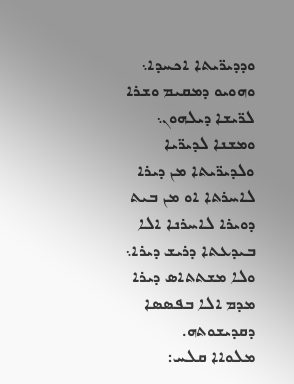ܘܕܕܝܪ̈ܝܬܐ ܐܟܚܕܐ܆ ܘܗܘܝܘ ܕܡܩܝܡ ܘܫܪܐ ܠܪ̈ܝܫܐ ܕܝܠܗܘܢ܆ ܘܡܫܢܐ ܠܕܝܪ̈ܝܐ ܘܠܕܝܪ̈ܝܬܐ ܡܢ ܕܝܪܐ ܠܐܚܪܬܐ ܐܘ ܡܢ ܒܝܬ ܕܘܝܪܐ ܠܐܚܪܢܐ ܐܠܐ ܒܝܕܥܬܐ ܕܪܝܫ ܕܝܪܐ܆ ܘܠܐ ܡܫܬܬܐܣ ܕܝܪܐ ܡܕܡ ܐܠܐ ܒܦܤܤܐ ܕܩܕܝܫܘܬܗ.
ܡܠܘܐܐ ܩܠܚ: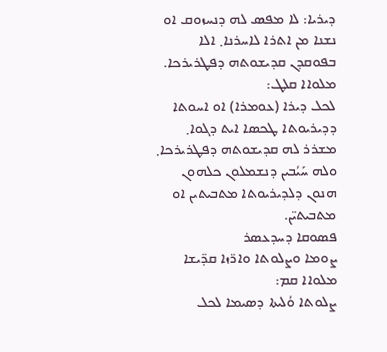ܕܝܪܝܐ: ܠܐ ܡܦܣ ܠܗ ܕܢܚܙܘܩ ܐܘ ܢܫܢܐ ܡܢ ܐܬܪܐ ܠܐܚܪܢܐ܂ ܐܠܐ ܒܦܘܩܕܢ ܩܕܝܫܘܬܗ ܕܦܛܪܝܪܟܐ.
ܡܠܘܐܐ ܩܠܛ:
ܠܟܠ ܕܝܪܐ (ܥܘܡܪܐ) ܐܘ ܐܚܘܬܐ ܕܕܝܪܝܘܬܐ ܛܟܣܐ ܐܝܬ ܕܓܘܐ܂ ܡܫܪܪ ܠܗ ܩܕܝܫܘܬܗ ܕܦܛܪܝܪܟܐ܂ ܘܠܗ ܚܰܝܳܒܝܢ ܕܢܫܡܠܘܢ ܟܠܗܘܢ ܗܢܘܢ ܕܠܕܝܪܝܘܬܐ ܡܬܒܝܬܝܢ ܐܘ ܡܬܒܝܬܝ̈ܢ.
ܦܤܘܩܐ ܕܚܕܥܤܪ
ܨܘܡܐ ܘܨܠܘܬܐ ܘܐܪ̈ܙܐ ܩܕ̈ܝܫܐ
ܡܠܘܐܐ ܩܡ:
ܨܠܘܬܐ ܘܳܠܝܬܐ ܕܣܝܡܐ ܠܟܠ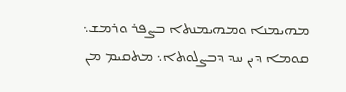ܡܗܝܡܢܐ ܘܡܗܝܡܢܬܐ ܒܨܦܪ ܘܪܡܫ܆ ܩܘܡܐ ܕܝܢ ܚܕ ܕܒܨܠܘܬܐ܆ ܡܬܩܝܡ ܡܢ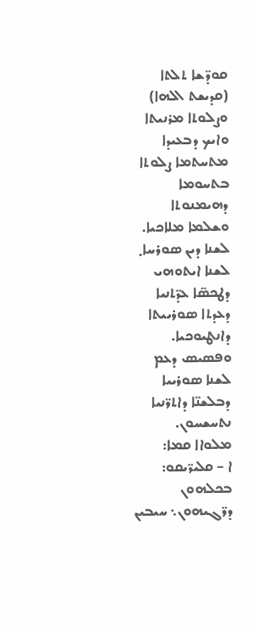ܩܘܕ̈ܫܐ ܬܠܬܐ (ܩܕܝܫܬ ܐܠܗܐ) ܘܨܠܘܬܐ ܡܪܢܝܬܐ ܘܐܝܟ ܕܒܥܝܕܐ ܡܬܚܬܡܐ ܨܠܘܬܐ ܒܬܚܘܡܐ ܕܗܝܡܢܘܬܐ ܘܫܠܡܐ ܡܠܐܟܝܐ. ܠܫܢܐ ܕܝܢ ܣܘܪܚܐ܂ ܠܫܢܐ ܐܝܬܘܗܝ ܕܛܟܣ̈ܐ ܥܕ̈ܬܢܝܐ ܕܥܕܬܐ ܣܘܪܝܝܬܐ ܕܐܢܛܝܘܟܝܐ. ܘܦܣܝܣ ܕܥܡ ܠܫܢܐ ܣܘܪܝܝܐ ܕܒܠܫܢ̈ܐ ܕܐܬܪ̈ܢܝܐ ܢܬܚܫܚܘܢ.
ܡܠܘܐܐ ܩܡܐ:
ܐ – ܩܠܝܪ̈ܝܩܘ: ܒܟܠܗܘܢ ܕܪ̈ܓܝܗܘܢ܆ ܚܝܒܝܢ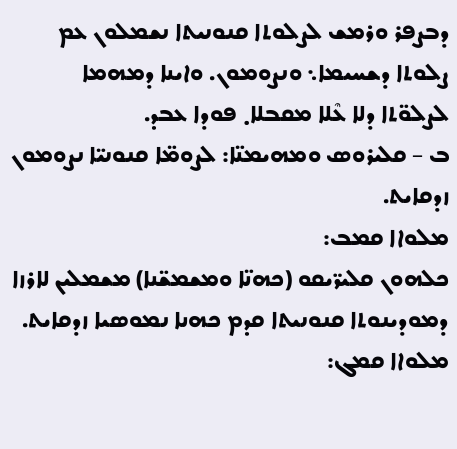ܕܒܨܦܪ ܘܪܡܫ ܠܨܠܘܬܐ ܩܢܘܢܝܬܐ ܢܫܡܠܘܢ ܥܡ ܨܠܘܬܐ ܕܫܚܝܡܐ܆ ܘܢܨܘܡܘܢ. ܘܐܝܢܐ ܕܡܗܡܐ ܠܨܠܘ̈ܬܐ ܕܠܐ ܥܶܠܐ ܡܩܒܠܐ܂ ܦܘܕܐ ܥܒܕ.
ܒ – ܩܠܝܪܘܣ ܘܡܗܝܡܢ̈ܐ: ܠܨܘܡ̈ܐ ܩܢܘܢܝ̈ܐ ܢܨܘܡܘܢ ܙܕܩܐܝܬ.
ܡܠܘܐܐ ܩܡܒ:
ܟܠܗܘܢ ܩܠܝܪ̈ܝܩܘ (ܟܗܢ̈ܐ ܘܡܫܡܫ̈ܢܐ) ܡܫܡܠܝܢ ܠܐܪܙܐ ܕܡܘܕܝܢܘܬܐ ܩܢܘܢܝܬܐ ܩܕܡ ܟܗܢܐ ܢܡܘܤܝܐ ܙܕܩܐܝܬ.
ܡܠܘܐܐ ܩܡܓ: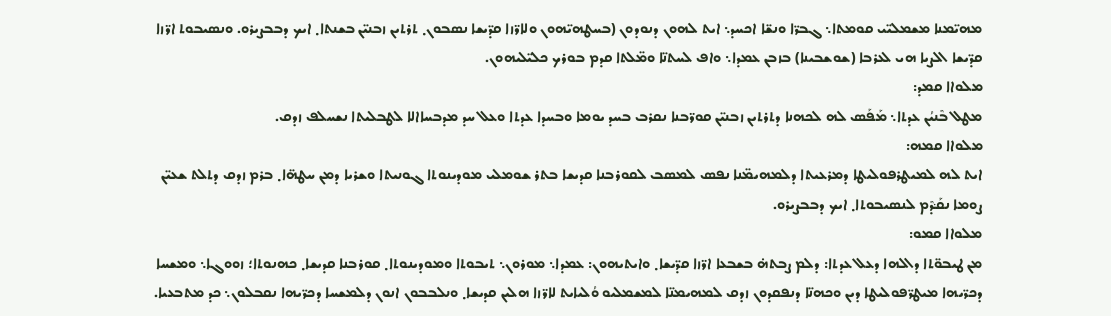ܡܗܝ̈ܡܢܐ ܡܫܡܠܝ̈ܝ ܩܘܡܬܐ܆ ܓܒܪ̈ܐ ܘܢܫ̈ܐ ܐܟܚܕ܆ ܐܝܬ ܠܗܘܢ ܕܢܘܕܘܢ (ܒܚܛܗܝ̈ܗܘܢ ܘܠܐܪ̈ܙܐ ܩܕ̈ܝܫܐ ܢܣܒܘܢ܂ ܬܪܬܝܢ ܙܒܢܝ̈ܢ ܒܫܢܬܐ܂ ܐܝܟ ܕܒܒܨܝܪܘ. ܘܢܣܝܒܘܬ ܐܪ̈ܙܐ ܩܕ̈ܝܫܐ ܐܠܨܝܐ ܗܝ ܠܥܪܒܐ (ܫܘܫܒܝܢܐ) ܒܙܒܢ ܥܡܕܐ܆ ܘܐܦ ܠܚܬܢ̈ܐ ܘܡ̈ܠܬܐ ܩܕܡ ܒܘܪܟ ܟܠܝ̈ܠܝܗܘܢ.
ܡܠܘܐܐ ܩܡܕ:
ܡܛܠ ܒܶܢܝܳܢ ܥܕܬܐ܆ ܡܰܦܰܣ ܠܗ ܠܟܗܢܐ ܕܬܪܬܝܢ ܙܒܢܝ̈ܢ ܩܘܪ̈ܒܢܐ ܢܩܪܒ ܒܚܕ ܝܘܡܐ ܘܒܚܕܐ ܥܕܬܐ ܘܥܠ ܚܕ ܡܕܒܚܐܐܠܐ ܠܛܒܠܝܬܐ ܢܫܚܠܦ ܙܕܩ.
ܡܠܘܐܐ ܩܡܗ:
ܐܝܬ ܠܗ ܠܡܝܛܪܦܘܠܝܛܐ ܕܡܪܥܝܬܐ ܕܠܡܗܝܡ̈ܢܐ ܢܦܣ ܠܡܤܒ ܠܩܘܪܒܢܐ ܩܕܝܫܐ ܒܬܪ ܫܘܡܠܝ ܡܘܕܝܢܘܬܐ ܓܘܢܝܬܐ ܘܫܪܝܐ ܕܡܢ ܚܛܗ̈ܐ܂ ܒܪܡ ܙܕܩ ܕܬܠܬ ܫܥܝ̈ܢ ܨܘܡܐ ܢܩܰܕ݁ܶܡ ܠܢܣܝܒܘܬܐ܂ ܐܝܟ ܕܒܒܨܝܪܘ.
ܡܠܘܐܐ ܩܡܘ:
ܡܢ ܛܝܒܘ̈ܬܐ ܕܐܠܗܐ ܕܥܠ ܥܕܬܐ: ܕܠܡ ܨܒܬܗ̇ ܒܫܒܥܐ ܐܪ̈ܙܐ ܩܕ̈ܝܫܐ܂ ܘܐܝܬܝܗܘܢ: ܥܡܕܐ܆ ܡܘܪܘܢ܆ ܬܝܒܘܬܐ ܘܡܘܕܝܢܘܬܐ܂ ܩܘܪܒܢܐ ܩܕܝܫܐ܂ ܟܗܢܘܬܐ؛ ܙܘܘܓܐ܆ ܘܡܫܚܐ ܕܟܪ̈ܝܗܐ ܡܝܛܪ̈ܦܘܠܝܛܐ ܕܝܢ ܘܟܗܢ̈ܐ ܕܢܦܩܕܘܢ ܙܕܩ ܠܡܗܝܡܢ̈ܐ ܠܡܫܡܠܝܘ ܘܳܠܝܐܝܬ ܠܐܪ̈ܙܐ ܗܠܝܢ ܩܕܝܫܐ܂ ܘܢܠܒܒܘܢ ܐܢܘܢ ܕܠܡܫܚܐ ܕܟܪ̈ܝܗܐ ܢܩܒܠܘܢ܆ ܟܕ ܡܬܒܥܝܐ.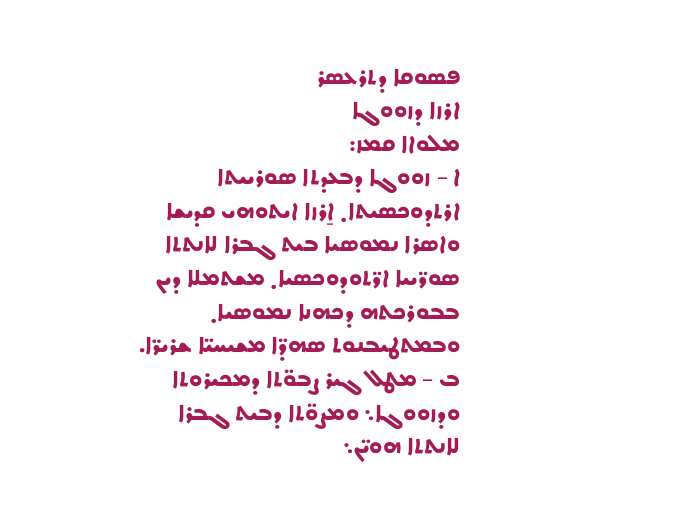ܦܤܘܩܐ ܕܬܪܥܣܪ
ܐܪܙܐ ܕܙܘܘܓܐ
ܡܠܘܐܐ ܩܡܙ:
ܐ – ܙܘܘܓܐ ܕܒܥܕܬܐ ܣܘܪܝܝܬܐ ܐܪܬܕܘܟܣܝܬܐ܂ ܐ̱ܪܙܐ ܐܝܬܘܗܝ ܩܕܝܫܐ ܘܐܤܪܐ ܢܡܘܤܝܐ ܒܝܬ ܓܒܪܐ ܠܐܢܬܬܐ ܣܘܪ̈ܝܝܐ ܐܪ̈ܬܘܕܘܟܤܝܐ܂ ܡܫܬܡܠܐ ܕܝܢ ܒܒܘܪܟܬܗ ܕܟܗܢܐ ܢܡܘܣܝܐ܂ ܘܒܡܬܛܝܒܢܘܬ ܣܗܕ̈ܐ ܡܫܝܚܝ̈ܐ ܫܪܝܪ̈ܐ.
ܒ – ܡܛܠ ܓܝܪ ܨܒܘ̈ܬܐ ܕܡܟܝܪܘܬܐ ܘܕܙܘܘܓܐ܆ ܘܡܨܘ̈ܬܐ ܕܒܝܬ ܓܒܪܐ ܠܐܢܬܬܐ ܗܘܝ̈ܢ܆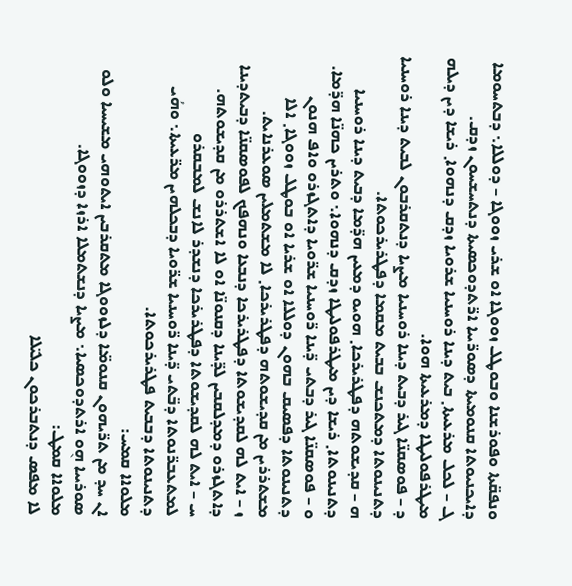ܘܢܦܩ̈ܬܐ ܘܦܘܪܫܢܐ ܘܒܘܛܠ ܙܘܘܓܐ ܐܘ ܫܪܝ ܙܘܘܓܐ – ܕܘܠܠܐ܆ ܕܒܬܚܘܡܐ ܕܐܝܟܢܝܘܬܐ ܩܢܘܡܝܬܐ ܕܣܘܪ̈ܝܝܐ ܐܪ̈ܬܕܘܟܣܝܬܐ ܕܢܬܚܫܚܘܢ ܙܕܩ.
ܓ – ܠܟܠ ܡܪܥܝܬܐ܂ ܒܝܬ ܕܝܢܐ ܪܘܚܢܝܐ ܫܪܘܝܐ ܙܕܩ ܕܢܗܘܐ܂ ܪܝܫܐ ܕܝܢ ܕܝܠܗ ܡܝܛܪܦܘܠܝܛܐ ܕܡܪܥܝܬܐ ܗܘܐ.
ܕ – ܦܘܣܩܢ̈ܐ ܓܝܪ ܕܒܝܬ ܕܝܢܐ ܪܘܚܢܝܐ ܡܨܝܐ ܕܢܬܩܪܒܘܢ ܠܒܝܬ ܕܝܢܐ ܪܘܚܢܝܐ ܕܬܢܝܢܘܬܐ ܕܡܬܟܢܫ ܒܒܝܬ ܡܩܡܐ ܕܦܛܪܝܪܟܘܬܐ.
ܗ – ܩܕܝܫܘܬܗ ܕܦܛܪܝܪܟܐ܂ ܗܘܝܘ ܕܡܥܝܢ ܗܕ̈ܡܐ ܕܒܝܬ ܕܝܢܐ ܪܘܚܢܝܐ ܕܬܢܝܢܘܬܐ܂ ܪܝܫܐ ܕܝܢ ܡܝܛܪܦܘܠܝܛܐ ܙܕܩ ܕܢܗܘܐ܆ ܘܬܪܝܢ ܟܗܢ̈ܐ ܗܕ̈ܡܐ.
ܘ – ܦܘܣܩܢ̈ܐ ܓܝܪ ܕܒܬܝ ܕ̈ܝܢܐ ܪ̈ܘܚܢܝܐ ܫܪ̈ܘܝܐ ܕܐܬܓܙܪܘ ܘܐܦ ܗܢܘܢ ܕܬܢܝܢܘܬܐ ܕܦܣܝܩ ܒܗܘܢ ܕܘܠܠܐ ܐܘ ܫܪܝܐ ܐܘ ܒܘܛܠ ܙܘܘܓܐ܂ ܐܠܐ ܡܫܬܪܪܝܢ ܡܢ ܩܕܝܫܘܬܗ ܕܦܛܪܝܪܟܐ܂ ܠܐ ܡܫܬܡܠܝܢ ܣܘܥܪܢܐܝܬ.
ܙ – ܐܝܬ ܠܗ ܠܩܕܝܫܘܬܐ ܕܦܛܪܝܪܟܐ ܕܢܒܥܐ ܘܢܗܦܟ ܠܦܘܣܩܢ̈ܐ ܕܒܝܬܕܝܢܐ ܕܐܬܓܙܪܘ ܕܡܕܠܩܒܝܢ ܠܕ̈ܝܢܐ ܕܩܢܘܢ̈ܐ ܐܘ ܠܐ ܐܫܬܪܪܘ ܡܢ ܩܕܝܫܘܬܗ.
ܚ – ܐܝܬ ܠܗ ܠܩܕܝܫܘܬܐ ܕܦܛܪܝܪܟܐ ܕܢܫܕܪ ܠܐܢܫ ܠܡܒܩܪܘ ܠܡܬܥܒܪ̈ܢܘܬܐ ܕܒ̈ܬܝ ܕ̈ܝܢܐ ܪ̈ܘܚܢܝܐ ܫܪ̈ܘܝܐ ܕܒܟܠܗܝܢ ܡܪ̈ܥܝܬܐ܆ ܘܗܳܝ ܕܬܢܝܢܘܬܐ ܕܒܒܝܬ ܦܛܪܝܪܟܘܬܐ.
ܡܠܘܐܐ ܩܡܚ:
ܐܢ ܚܕ ܡܢ ܬܪ̈ܝܗܘܢ ܩܢܘܡ̈ܐ ܕܠܙܘܘܓܐ ܡܬܩܪܒܝܢ ܐܝܬܘܗܝ ܡܫܝܚܝܐ ܘܠܘ ܣܘܪܝܝܐ ܗ݈ܘ ܐܪܬܕܘܟܣܝܐ܆ ܡܨܝܐ ܕܢܫܬܡܠܐ ܐܪܙܐ ܕܙܘܘܓܐ.
ܡܠܘܐܐ ܩܡܛ:
ܠܐ ܡܦܣ ܕܢܬܒܪܟܘܢ ܟܠܝ̈ܠܐ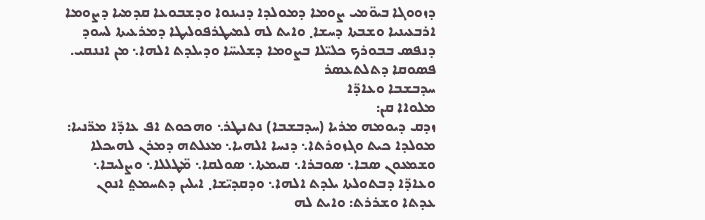ܕܙܘܘܓܐ ܒܝܘ̈ܡܝ ܨܘܡܐ ܕܡܘܠܕܐ ܕܢܝܢܘܐ ܘܕܫܒܘܥܐ ܩܕܡܝܐ ܕܨܘܡܐ ܐܪܒܥܝܢܝܐ ܘܫܒܬܐ ܕܚܫܐ܂ ܘܐܝܬ ܠܗ ܠܡܝܛܪܦܘܠܝܛܐ ܕܡܪܥܝܬܐ ܠܚܘܕ ܕܢܦܣ ܒܒܘܪܟ ܟܠܝ̈ܠܐ ܒܨܘܡܐ ܕܫܠܝܚ̈ܐ ܘܕܝܠܕܬ ܐܠܗܐ܆ ܡܢ ܐܢܢܩܝ.
ܦܤܘܩܐ ܕܬܠܬܥܣܪ
ܚܕܒܫܒܐ ܘܥܐܕ̈ܐ
ܡܠܘܐܐ ܩܢ:
ܙܕܩ ܕܝܘܡܗ ܡܪܝܐ (ܚܕܒܫܒܐ) ܢܬܢܛܪ܆ ܘܗܟܘܬ ܐܦ ܥܐܕ̈ܐ ܡܪ̈ܢܝܐ: ܡܘܠܕܐ ܟܝܬ ܘܓܙܘܪܬܐ܆ ܕܢܚܐ ܐܠܗܝܐ܆ ܡܥܠܬܗ ܕܡܪܢ ܠܗܝܟܠܐ ܘܫܡܥܘܢ ܤܒܐ܆ ܣܘܒܪܐ܆ ܩܝܡܬܐ܆ ܤܘܠܩܐ܆ ܡ̈ܛܠܠܐ܆ ܘܨܠܝܒܐ܆ ܘܥܐܕ̈ܐ ܕܒܬܘܠܬܐ ܝܠܕܬ ܐܠܗܐ܆ ܘܕܩܕܝ̈ܫܐ܂ ܐܝܠܝܢ ܕܬܚܡܬ݀ ܐܢܘܢ ܥܕܬܐ ܘܫܪܪܬ: ܘܐܝܬ ܠܗ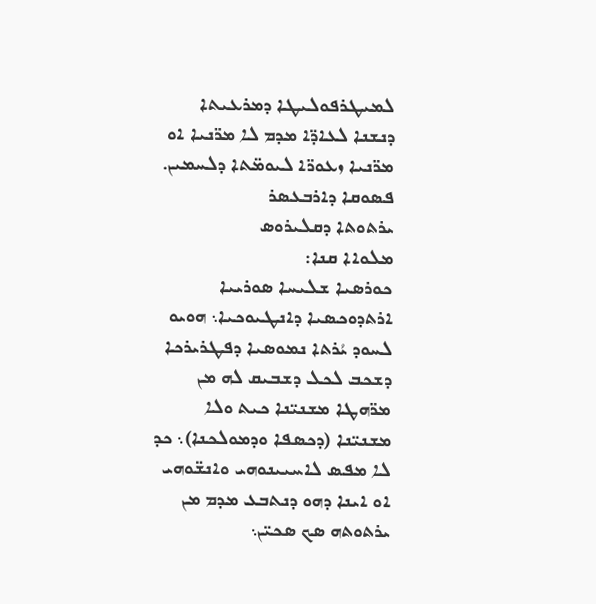ܠܡܝܛܪܦܘܠܝܛܐ ܕܡܪܥܝܬܐ ܕܢܫܢܐ ܠܥܐܕ̈ܐ ܡܕܡ ܠܐ ܡܪ̈ܢܝܐ ܐܘ ܡܪ̈ܢܝܐ ܙܥܘܪ̈ܐ ܠܝܘܡ̈ܬܐ ܕܠܚܡܝܢ.
ܦܤܘܩܐ ܕܐܪܒܥܤܪ
ܝܪܬܘܬܐ ܕܩܠܝܪܘܣ
ܡܠܘܐܐ ܩܢܐ:
ܟܘܪܤܝܐ ܫܠܝܚܐ ܣܘܪܝܝܐ ܐܪܬܕܘܟܣܝܐ ܕܐܢܛܝܘܟܝܐ܆ ܗܘܝܘ ܠܚܘܕ ܝܳܪܬܐ ܢܡܘܣܝܐ ܕܦܛܪܝܪܟܐ ܕܫܟܒ ܠܟܠ ܕܫܒܝܩ ܠܗ ܡܢ ܡܪ̈ܗܛܐ ܡܫܢܝ̈ܢܐ ܟܝܬ ܘܠܐ ܡܫܢܝ̈ܢܐ (ܕܟܣܦܐ ܘܕܡܘܠܟܢܐ)܆ ܟܕ ܠܐ ܡܦܣ ܠܐܚܝܝܢܘܗܝ ܘܐܢܫ̈ܘܗܝ ܐܘ ܐܝܢܐ ܕܗܘ ܕܢܬܒܥ ܡܕܡ ܡܢ ܝܪܬܘܬܗ ܣܟ ܤܟܝ̈ܢ܆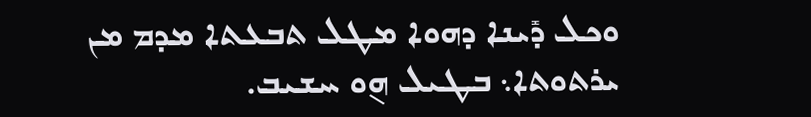ܘܟܠ ܕܺܝܢܐ ܕܗܘܐ ܡܛܠ ܬܒܥܬܐ ܡܕܡ ܡܢ ܝܪܬܘܬܐ܆ ܒܛܝܠ ܗ݈ܘ ܚܫܝܒ.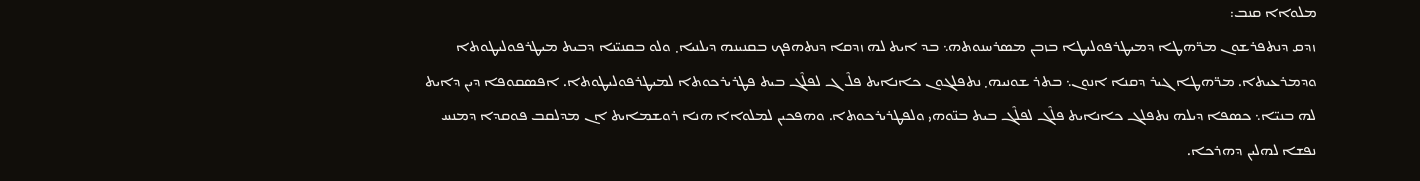ܡܠܘܐܐ ܩܢܒ:
ܙܕܩ ܕܢܬܦܪܫܘܢ ܡܪ̈ܗܛܐ ܕܡܝܛܪܦܘܠܝܛܐ ܒܙܒܢ ܡܤܪܚܢܘܬܗ܆ ܒܕ ܐܝܬ ܠܗ ܙܕܩܐ ܕܢܬܗܦܟ ܒܩܢܝܢܗ ܕܝܠܢܝܐ܂ ܘܠܘ ܒܩܢܝ̈ܢܐ ܕܒܝܬ ܡܝܛܪܦܘܠܝܛܘܬܐ ܘܕܡܪܥܝܬܐ. ܡܪ̈ܗܛܐ ܓܝܪ ܕܩܢܐ ܐܢܘܢ܆ ܒܬܪ ܫܘܢܝܗ܂ ܢܬܦܠܓܘܢ ܟܐܢܐܝܬ ܦܠܶ ܓ ܠܦܠܶܓ ܒܝܬ ܦܛܪܝܪܟܘܬܐ ܠܡܝܛܪܦܘܠܝܛܘܬܐ. ܐܦܣܩܘܦܐ ܕܝܢ ܕܐܝܬ ܠܗ ܒܢܝ̈ܐ܆ ܟܤܦܐ ܕܝܠܗ ܢܬܦܠܓ ܟܐܢܐܝܬ ܦܠܶܓ ܠܦܠܶܓ ܒܝܬ ܒܢ̈ܘܗܝ ܘܠܦܛܪܝܪܟܘܬܐ. ܘܗܦܟܝܢ ܠܡܠܘܐܐ ܗܢܐ ܪܘܫܡܐܝܬ ܐܢ ܡܕܠܩܒ ܦܘܩܕܐ ܕܡܢܚ ܢܦܫܐ ܠܗܠܝܢ ܕܗܪܟܐ.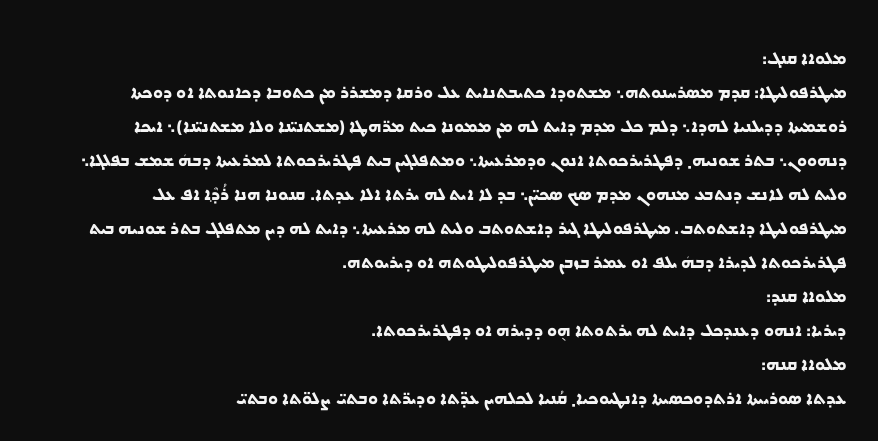ܡܠܘܐܐ ܩܢܓ:
ܡܝܛܪܦܘܠܝܛܐ: ܩܕܡ ܡܣܪܚܢܘܬܗ܆ ܡܫܬܘܕܐ ܟܬܝܒܬܢܐܝܬ ܥܠ ܘܪܩܐ ܕܡܫܪܪ ܡܢ ܟܬܘܒܐ ܕܟܐܢܘܬܐ ܐܘ ܕܘܟܬܐ ܪܘܫܡܝܬܐ ܕܕܝܠܢܝܐ ܠܗܕܐ܆ ܕܠܡ ܟܠ ܡܕܡ ܕܐܝܬ ܠܗ ܡܢ ܡܡܘܢܐ ܟܝܬ ܡܪ̈ܗܛܐ (ܡܫܬܢܝ̈ܢܐ ܘܠܐ ܡܫܬܢܝ̈ܢܐ)܆ ܐܝܟܐ ܕܢܗܘܘܢ܆ ܒܬܪ ܫܘܢܝܗ܂ ܕܦܛܪܝܪܟܘܬܐ ܐܢܘܢ ܘܕܡܪܥܝܬܐ܆ ܘܡܬܦܠܓܝܢ ܒܝܬ ܦܛܪܝܪܟܘܬܐ ܠܡܪܥܝܬܐ ܕܒܗܿ ܫܡܫ ܒܦܠܓܐ܆ ܘܠܝܬ ܠܗ ܠܐܢܫ ܕܢܬܒܥ ܡܢܗܘܢ ܡܕܡ ܣܟ ܤܟܝ̈ܢ܆ ܒܕ ܠܐ ܐܝܬ ܠܗ ܝܪܬܐ ܐܠܐ ܥܕܬܐ. ܩܢܘܢܐ ܗܢܐ ܪܳܕ݂ܶܐ ܐܦ ܥܠ ܡܝܛܪܦܘܠܝܛܐ ܕܐܫܬܘܬܒ. ܡܝܛܪܦܘܠܝܛܐ ܓܝܪ ܕܐܫܬܘܬܒ ܘܠܝܬ ܠܗ ܡܪܥܝܬܐ܆ ܕܐܝܬ ܠܗ ܕܝܢ ܡܬܦܠܓ ܒܬܪ ܫܘܢܝܗ ܒܝܬ ܦܛܪܝܪܟܘܬܐ ܠܕܝܪܐ ܕܒܗܿ ܝܠܦ ܐܘ ܥܡܪ ܒܙܒܢ ܡܝܛܪܦܘܠܝܛܘܬܗ ܐܘ ܕܝܪܝܘܬܗ.
ܡܠܘܐܐ ܩܢܕ:
ܕܝܪܝܐ: ܐܢܗܘ ܕܥܢܕܟܠ ܕܐܝܬ ܠܗ ܝܪܬܘܬܐ ܗ݈ܘ ܕܕܝܪܗ ܐܘ ܕܦܛܪܝܪܟܘܬܐ.
ܡܠܘܐܐ ܩܢܗ:
ܥܕܬܐ ܣܘܪܝܝܬܐ ܐܪܬܕܘܟܣܝܬܐ ܕܐܢܛܝܘܟܝܐ܂ ܩܳܢܝܐ ܠܟܠܗܝܢ ܥܕ̈ܬܐ ܘܕܝܪ̈ܬܐ ܘܒܬܝ̈ ܨܠܘ̈ܬܐ ܘܒܬܝ̈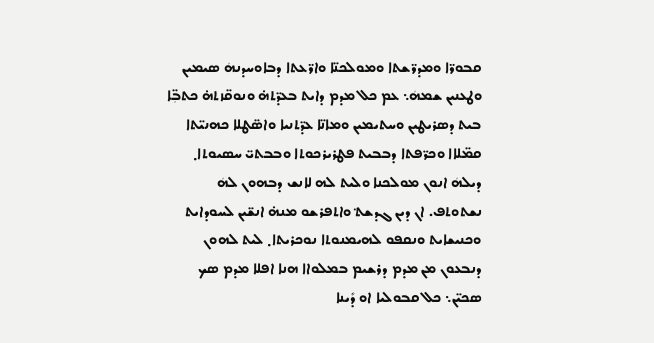ܩܒܘܪ̈ܐ ܘܡܕܪ̈ܫܬܐ ܘܡܘܠܟܢ̈ܐ ܘܐܪ̈ܥܬܐ ܕܒܐܘܚܕܢܗܿ ܤܝܡܝܢ ܘܛܥܢܝܢ ܫܡܗܿ܆ ܥܡ ܟܠ ܡܕܡ ܕܐܝܬ ܒܥܕ̈ܬܗ̇ ܘܢܘܩ̈ܙܬܗ̇ ܟܬܒܼ̈ܐ ܒܝܬ ܕܤܪܝܛܝܢ ܘܚܬܝܡܝܢ ܘܡܐܢ̈ܐ ܥܕ̈ܬܢܝܐ ܘܐܣ̈ܛܠܐ ܟܗܢܝ̈ܬܐ ܩܡ̈ܠܐܐ ܘܟܪ̈ܦܬܐ ܕܒܒܝܬ ܦܛܪܝܪܟܘܬܐ ܘܒܒܬܝ̈ ܚܣܝܘܬܐ܂ ܕܝܠܗܿ ܐܢܘܢ ܡܘܠܟܢܐ ܘܠܝܬ ܠܗ ܠܐܢܫ ܕܒܗܘܢ ܠܗܿ ܢܫܬܘܬܦ. ܐܢ ܕܝܢ ܓܕܫܬ݀ ܘܐܬܦܪܫܘ ܡܢܗ̇ ܐܢܫ̈ܝܢ ܠܚܘܕܐܝܬ ܘܟܢܝܫܐܝܬ ܘܢܩܦܘ ܠܗܝܡܢܘܬܐ ܢܘܟܪܝܬܐ܂ ܠܝܬ ܠܗܘܢ ܕܢܒܥܘܢ ܡܢ ܡܕܡ ܕܪܫܝܡ ܒܡܠܘܐܐ ܗܢܐ ܐܦܠܐ ܡܕܡ ܣܟ ܤܟܝ̈ܢ܆ ܟܠ ܩܒܘܠܝܐ ܐܘ ܕܺܝܢܐ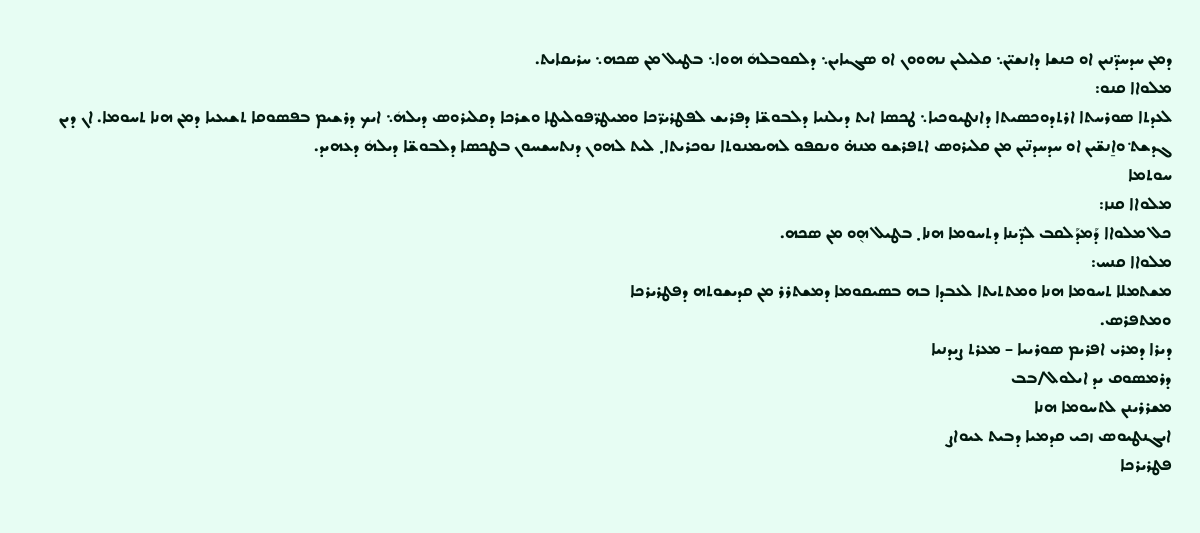ܕܡܢ ܚܕܚܕ̈ܢܝܢ ܐܘ ܟܢܫܐ ܕܐܢܫܝ̈ܢ܆ ܩܠܝܠܝܢ ܢܗܘܘܢ ܐܘ ܤܓܝܐܝܢ܆ ܕܠܩܘܒܠܗܿ ܗܘܐ܆ ܒܛܝܠ ܡܢ ܣܟܗ܆ ܚܪܝܩܐܝܬ.
ܡܠܘܐܐ ܩܢܘ:
ܠܥܕܬܐ ܣܘܪܚܬܐ ܐܪܬܕܘܟܣܝܬܐ ܕܐܢܛܝܘܟܝܐ܆ ܛܟܣܐ ܐܝܬ ܕܝܠܢܝܐ ܕܠܒܘܫ̈ܐ ܕܦܪܝܫ ܠܦܛܪܝܪ̈ܟܐ ܘܡܝܛܪ̈ܦܘܠܝܛܐ ܘܫܪܟܐ ܕܩܠܝܪܘܣ ܕܝܠܗܿ܆ ܐܝܟ ܕܪܫܝܡ ܒܦܤܘܩܐ ܬܫܝܥܝܐ ܕܡܢ ܗܢܐ ܬܚܘܡܐ. ܐܢ ܕܝܢ ܓܕܫܬ݀ ܘܐ̱ܢܫ̈ܝܢ ܐܘ ܚܕܚܕܢ̈ܝܢ ܡܢ ܩܠܝܪܘܣ ܐܬܦܪܫܘ ܡܢܗ̇ ܘܢܩܦܘ ܠܗܝܡܢܘܬܐ ܢܘܟܪܝܬܐ܂ ܠܝܬ ܠܗܘܢ ܕܢܬܚܫܚܘܢ ܒܛܟܣܐ ܕܠܒܘܫ̈ܐ ܕܝܠܗܿ ܕܥܗܝܕ.
ܚܘܬܡܐ
ܡܠܘܐܐ ܩܢܙ:
ܟܠ ܡܠܘܐܐ ܕܰܡܕܰܠܩܒ ܠܕ̈ܝܢܐ ܕܬܚܘܡܐ ܗܢܐ܂ ܒܛܝܠ ܗ݈ܘ ܡܢ ܣܟܗ.
ܡܠܘܐܐ ܩܢܚ:
ܡܫܬܡܠܐ ܬܚܘܡܐ ܗܢܐ ܘܡܬܬܝܬܐ ܠܥܒܕܐ ܒܗ ܒܣܝܩܘܡܐ ܕܡܫܬܪܪ ܡܢ ܩܕܝܫܘܬܗ ܕܦܛܪܝܪܟܐ
ܘܡܬܦܪܣ.
ܕܝܪܐ ܕܡܪܝ ܐܦܪܝܡ ܣܘܪܝܝܐ – ܡܥܪܬ ܨܝܕܢܝܐ
ܕܪܡܣܘܩ ܝܕ ܐܝܠܘܠ/ܒܒ
ܡܫܪܪܝܢܢ ܠܬܚܘܡܐ ܗܢܐ
ܐܝܓܢܛܝܘܣ ܙܟܝ ܩܕܡܝܐ ܕܒܝܬ ܥܝܘܐܨ
ܦܛܪܝܪܟܐ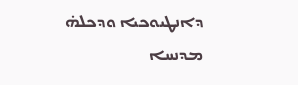ܕܐܢܛܝܘܟܝܐ ܘܕܟܠܗ̇ ܡܕܢܚܐ